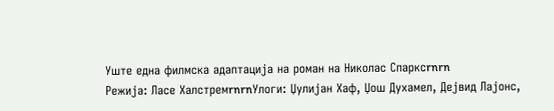Уште една филмска адаптација на роман на Николас Спарксrnrn
Режија: Ласе ХалстремrnrnУлоги: Џулијан Хаф, Џош Духамел, Дејвид Лајонс,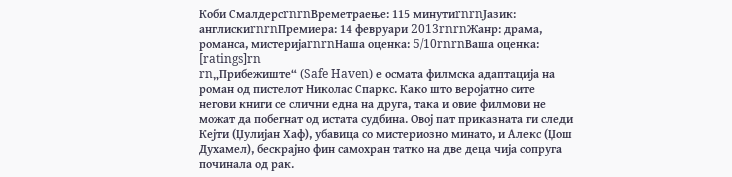Коби СмалдерсrnrnВреметраење: 115 минутиrnrnЈазик: англискиrnrnПремиера: 14 февруари 2013rnrnЖанр: драма, романса, мистеријаrnrnНаша оценка: 5/10rnrnВаша оценка: [ratings]rn
rn„Прибежиште“ (Safe Haven) е осмата филмска адаптација на роман од пистелот Николас Спаркс. Како што веројатно сите негови книги се слични една на друга, така и овие филмови не можат да побегнат од истата судбина. Овој пат приказната ги следи Кејти (Џулијан Хаф), убавица со мистериозно минато, и Алекс (Џош Духамел), бескрајно фин самохран татко на две деца чија сопруга починала од рак.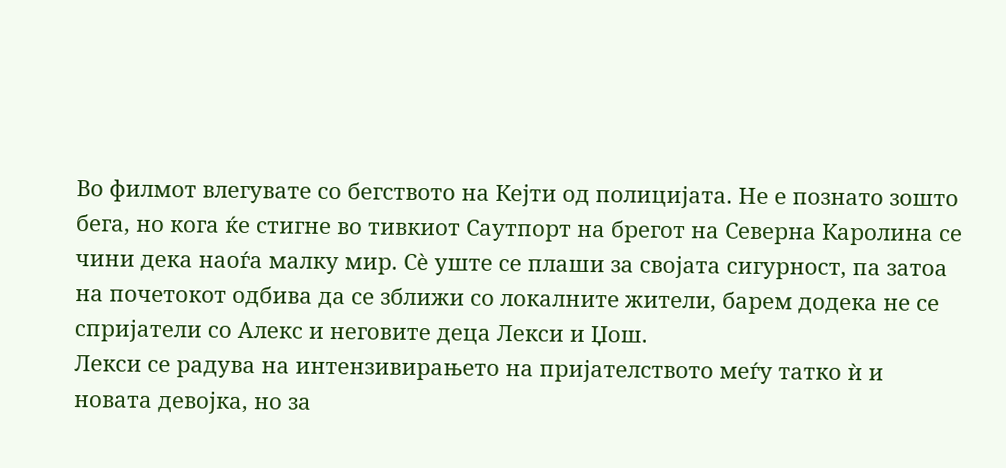Во филмот влегувате со бегството на Кејти од полицијата. Не е познато зошто бега, но кога ќе стигне во тивкиот Саутпорт на брегот на Северна Каролина се чини дека наоѓа малку мир. Сè уште се плаши за својата сигурност, па затоа на почетокот одбива да се зближи со локалните жители, барем додека не се спријатели со Алекс и неговите деца Лекси и Џош.
Лекси се радува на интензивирањето на пријателството меѓу татко ѝ и новата девојка, но за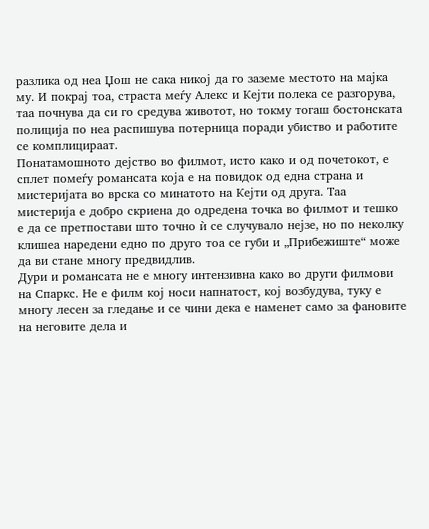разлика од неа Џош не сака никој да го заземе местото на мајка му. И покрај тоа, страста меѓу Алекс и Кејти полека се разгорува, таа почнува да си го средува животот, но токму тогаш бостонската полиција по неа распишува потерница поради убиство и работите се комплицираат.
Понатамошното дејство во филмот, исто како и од почетокот, е сплет помеѓу романсата која е на повидок од една страна и мистеријата во врска со минатото на Кејти од друга. Таа мистерија е добро скриена до одредена точка во филмот и тешко е да се претпостави што точно ѝ се случувало нејзе, но по неколку клишеа наредени едно по друго тоа се губи и „Прибежиште“ може да ви стане многу предвидлив.
Дури и романсата не е многу интензивна како во други филмови на Спаркс. Не е филм кој носи напнатост, кој возбудува, туку е многу лесен за гледање и се чини дека е наменет само за фановите на неговите дела и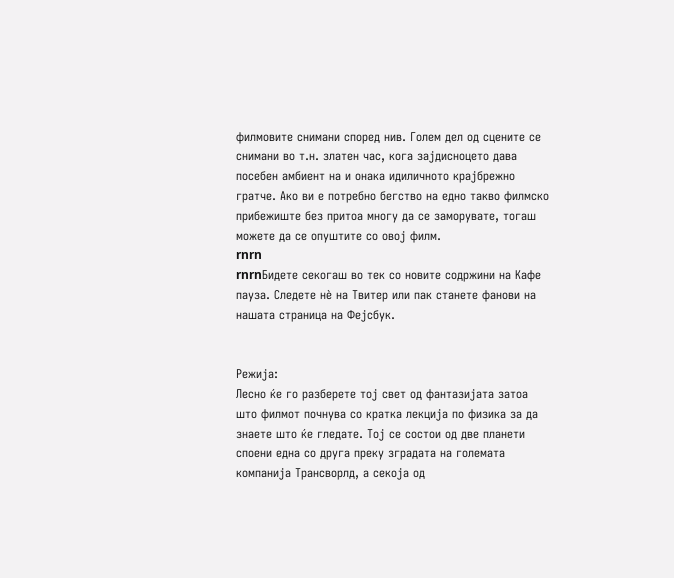филмовите снимани според нив. Голем дел од сцените се снимани во т.н. златен час, кога зајдисноцето дава посебен амбиент на и онака идиличното крајбрежно гратче. Ако ви е потребно бегство на едно такво филмско прибежиште без притоа многу да се заморувате, тогаш можете да се опуштите со овој филм.
rnrn
rnrnБидете секогаш во тек со новите содржини на Кафе пауза. Следете нè на Твитер или пак станете фанови на нашата страница на Фејсбук.


Режија:
Лесно ќе го разберете тој свет од фантазијата затоа што филмот почнува со кратка лекција по физика за да знаете што ќе гледате. Тој се состои од две планети споени една со друга преку зградата на големата компанија Трансворлд, а секоја од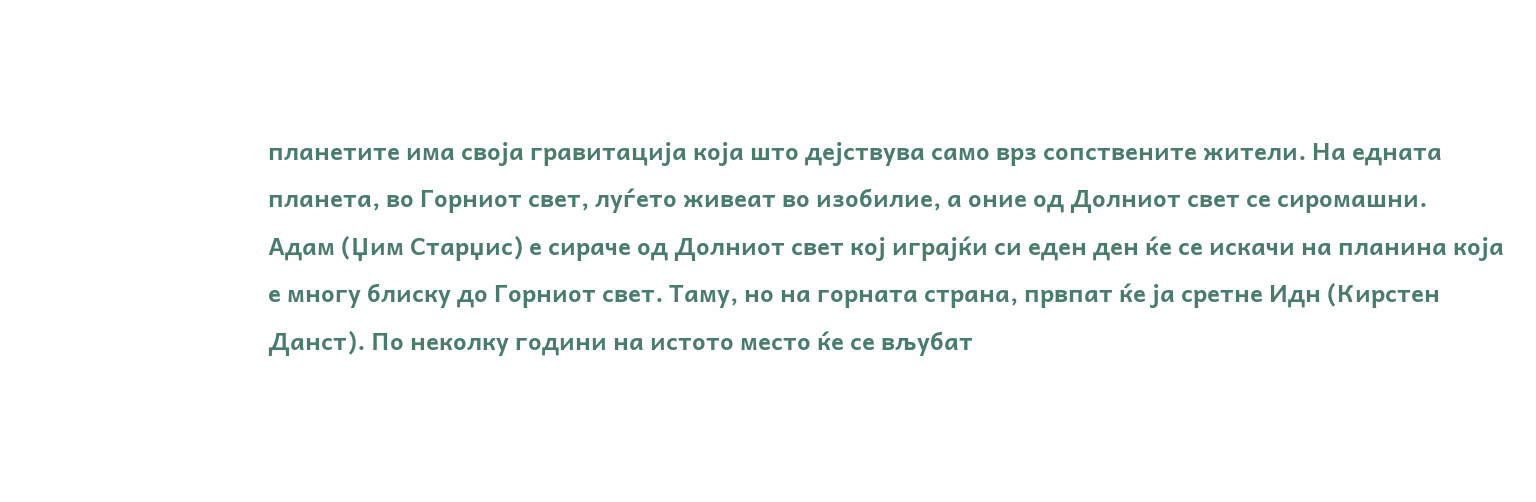планетите има своја гравитација која што дејствува само врз сопствените жители. На едната планета, во Горниот свет, луѓето живеат во изобилие, а оние од Долниот свет се сиромашни.
Адам (Џим Старџис) е сираче од Долниот свет кој играјќи си еден ден ќе се искачи на планина која е многу блиску до Горниот свет. Таму, но на горната страна, првпат ќе ја сретне Идн (Кирстен Данст). По неколку години на истото место ќе се вљубат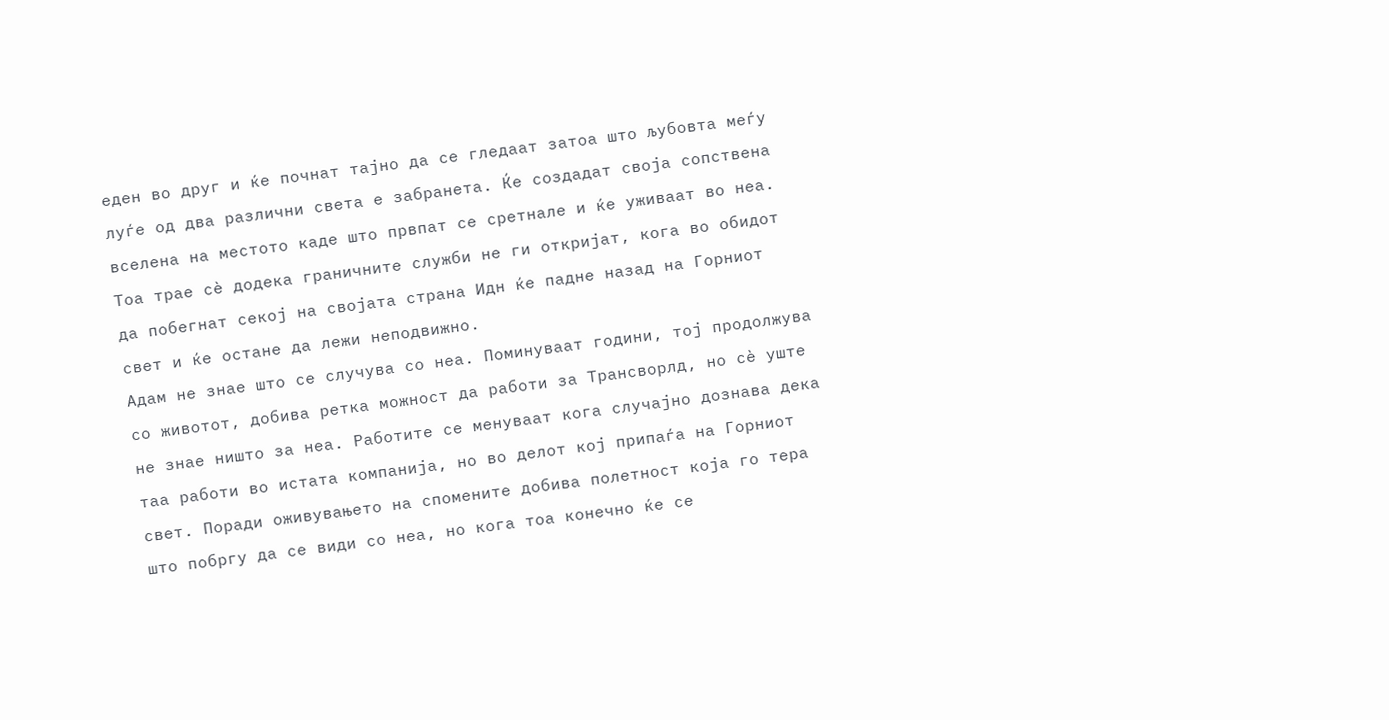еден во друг и ќе почнат тајно да се гледаат затоа што љубовта меѓу луѓе од два различни света е забранета. Ќе создадат своја сопствена вселена на местото каде што првпат се сретнале и ќе уживаат во неа. Тоа трае сè додека граничните служби не ги откријат, кога во обидот да побегнат секој на својата страна Идн ќе падне назад на Горниот свет и ќе остане да лежи неподвижно.
Адам не знае што се случува со неа. Поминуваат години, тој продолжува со животот, добива ретка можност да работи за Трансворлд, но сè уште не знае ништо за неа. Работите се менуваат кога случајно дознава дека таа работи во истата компанија, но во делот кој припаѓа на Горниот свет. Поради оживувањето на спомените добива полетност која го тера што побргу да се види со неа, но кога тоа конечно ќе се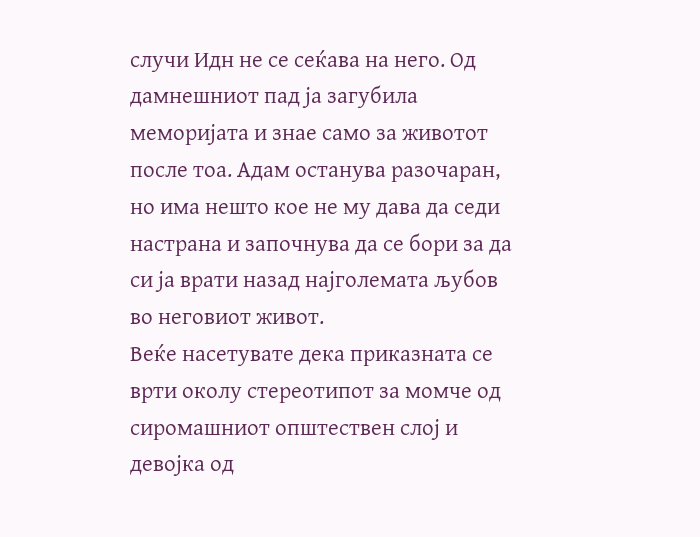случи Идн не се сеќава на него. Од дамнешниот пад ја загубила меморијата и знае само за животот после тоа. Адам останува разочаран, но има нешто кое не му дава да седи настрана и започнува да се бори за да си ја врати назад најголемата љубов во неговиот живот.
Веќе насетувате дека приказната се врти околу стереотипот за момче од сиромашниот општествен слој и девојка од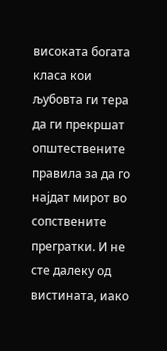високата богата класа кои љубовта ги тера да ги прекршат општествените правила за да го најдат мирот во сопствените прегратки. И не сте далеку од вистината, иако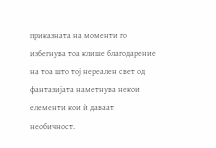приказната на моменти го избегнува тоа клише благодарение на тоа што тој нереален свет од фантазијата наметнува некои елементи кои ѝ даваат необичност.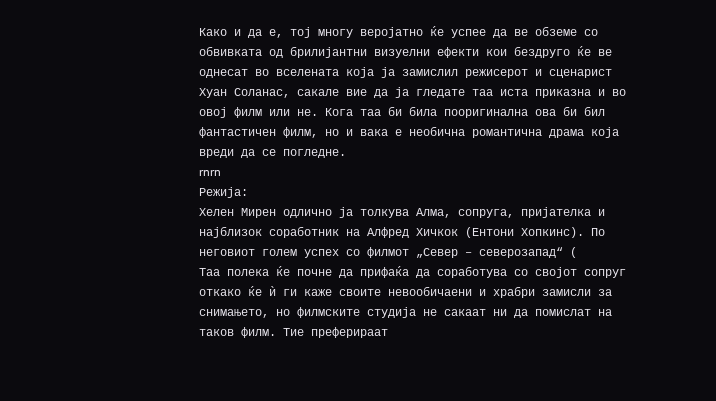Како и да е, тој многу веројатно ќе успее да ве обземе со обвивката од брилијантни визуелни ефекти кои бездруго ќе ве однесат во вселената која ја замислил режисерот и сценарист Хуан Соланас, сакале вие да ја гледате таа иста приказна и во овој филм или не. Кога таа би била пооригинална ова би бил фантастичен филм, но и вака е необична романтична драма која вреди да се погледне.
rnrn
Режија:
Хелен Мирен одлично ја толкува Алма, сопруга, пријателка и најблизок соработник на Алфред Хичкок (Ентони Хопкинс). По неговиот голем успех со филмот „Север – северозапад“ (
Таа полека ќе почне да прифаќа да соработува со својот сопруг откако ќе ѝ ги каже своите невообичаени и храбри замисли за снимањето, но филмските студија не сакаат ни да помислат на таков филм. Тие преферираат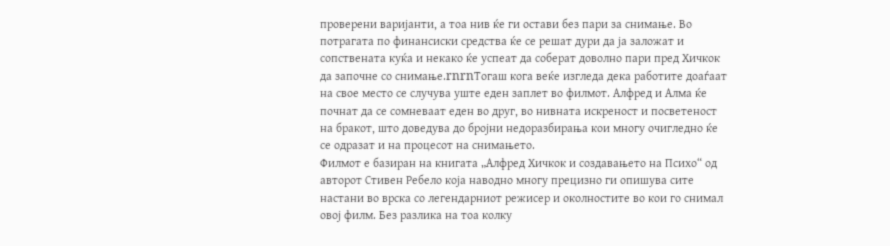проверени варијанти, а тоа нив ќе ги остави без пари за снимање. Во потрагата по финансиски средства ќе се решат дури да ја заложат и сопствената куќа и некако ќе успеат да соберат доволно пари пред Хичкок да започне со снимање.rnrnТогаш кога веќе изгледа дека работите доаѓаат на свое место се случува уште еден заплет во филмот. Алфред и Алма ќе почнат да се сомневаат еден во друг, во нивната искреност и посветеност на бракот, што доведува до бројни недоразбирања кои многу очигледно ќе се одразат и на процесот на снимањето.
Филмот е базиран на книгата „Алфред Хичкок и создавањето на Психо“ од авторот Стивен Ребело која наводно многу прецизно ги опишува сите настани во врска со легендарниот режисер и околностите во кои го снимал овој филм. Без разлика на тоа колку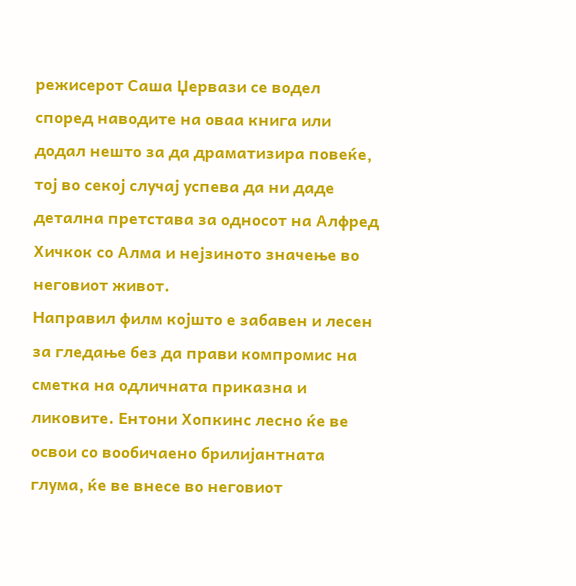режисерот Саша Џервази се водел според наводите на оваа книга или додал нешто за да драматизира повеќе, тој во секој случај успева да ни даде детална претстава за односот на Алфред Хичкок со Алма и нејзиното значење во неговиот живот.
Направил филм којшто е забавен и лесен за гледање без да прави компромис на сметка на одличната приказна и ликовите. Ентони Хопкинс лесно ќе ве освои со вообичаено брилијантната глума, ќе ве внесе во неговиот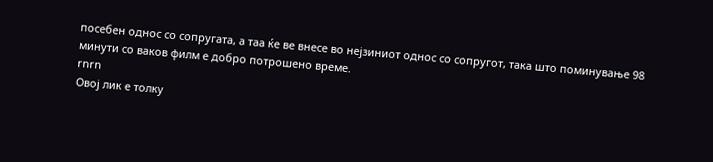посебен однос со сопругата, а таа ќе ве внесе во нејзиниот однос со сопругот, така што поминување 98 минути со ваков филм е добро потрошено време.
rnrn
Овој лик е толку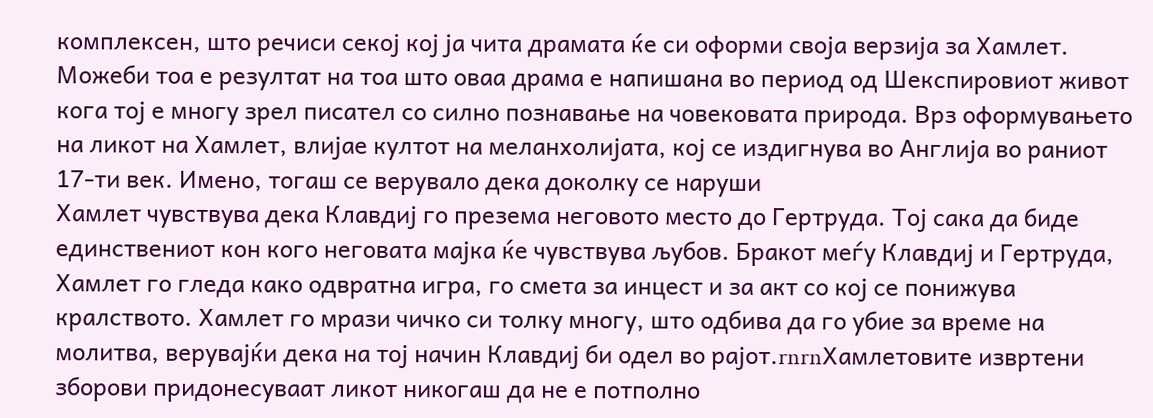комплексен, што речиси секој кој ја чита драмата ќе си оформи своја верзија за Хамлет. Можеби тоа е резултат на тоа што оваа драма е напишана во период од Шекспировиот живот кога тој е многу зрел писател со силно познавање на човековата природа. Врз оформувањето на ликот на Хамлет, влијае култот на меланхолијата, кој се издигнува во Англија во раниот 17-ти век. Имено, тогаш се верувало дека доколку се наруши
Хамлет чувствува дека Клавдиј го презема неговото место до Гертруда. Тој сака да биде единствениот кон кого неговата мајка ќе чувствува љубов. Бракот меѓу Клавдиј и Гертруда, Хамлет го гледа како одвратна игра, го смета за инцест и за акт со кој се понижува кралството. Хамлет го мрази чичко си толку многу, што одбива да го убие за време на молитва, верувајќи дека на тој начин Клавдиј би одел во рајот.rnrnХамлетовите извртени зборови придонесуваат ликот никогаш да не е потполно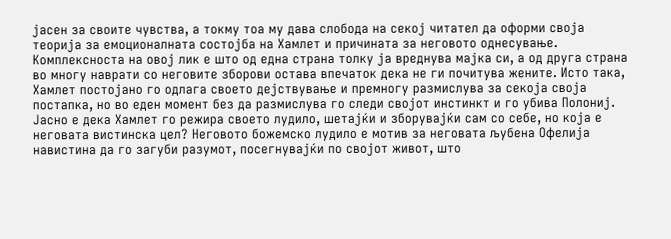јасен за своите чувства, а токму тоа му дава слобода на секој читател да оформи своја теорија за емоционалната состојба на Хамлет и причината за неговото однесување. Комплексноста на овој лик е што од една страна толку ја вреднува мајка си, а од друга страна во многу наврати со неговите зборови остава впечаток дека не ги почитува жените. Исто така, Хамлет постојано го одлага своето дејствување и премногу размислува за секоја своја постапка, но во еден момент без да размислува го следи својот инстинкт и го убива Полониј.
Јасно е дека Хамлет го режира своето лудило, шетајќи и зборувајќи сам со себе, но која е неговата вистинска цел? Неговото божемско лудило е мотив за неговата љубена Офелија навистина да го загуби разумот, посегнувајќи по својот живот, што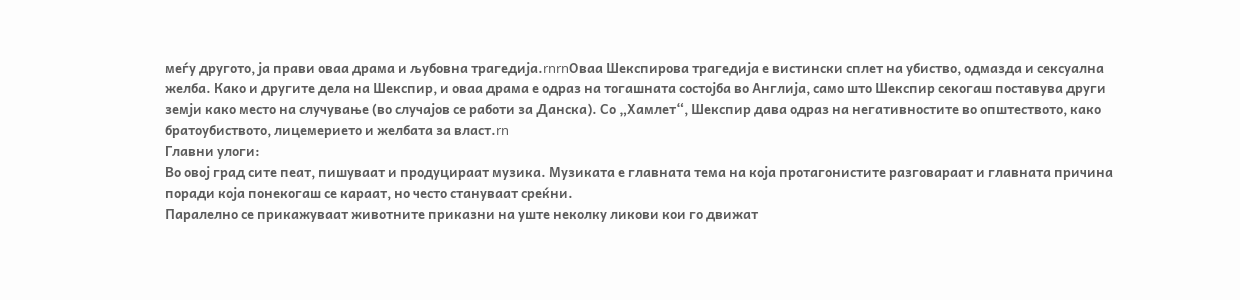меѓу другото, ја прави оваа драма и љубовна трагедија.rnrnОваа Шекспирова трагедија е вистински сплет на убиство, одмазда и сексуална желба. Како и другите дела на Шекспир, и оваа драма е одраз на тогашната состојба во Англија, само што Шекспир секогаш поставува други земји како место на случување (во случајов се работи за Данска). Со „Хамлет“, Шекспир дава одраз на негативностите во општеството, како братоубиството, лицемерието и желбата за власт.rn
Главни улоги:
Во овој град сите пеат, пишуваат и продуцираат музика. Музиката е главната тема на која протагонистите разговараат и главната причина поради која понекогаш се караат, но често стануваат среќни.
Паралелно се прикажуваат животните приказни на уште неколку ликови кои го движат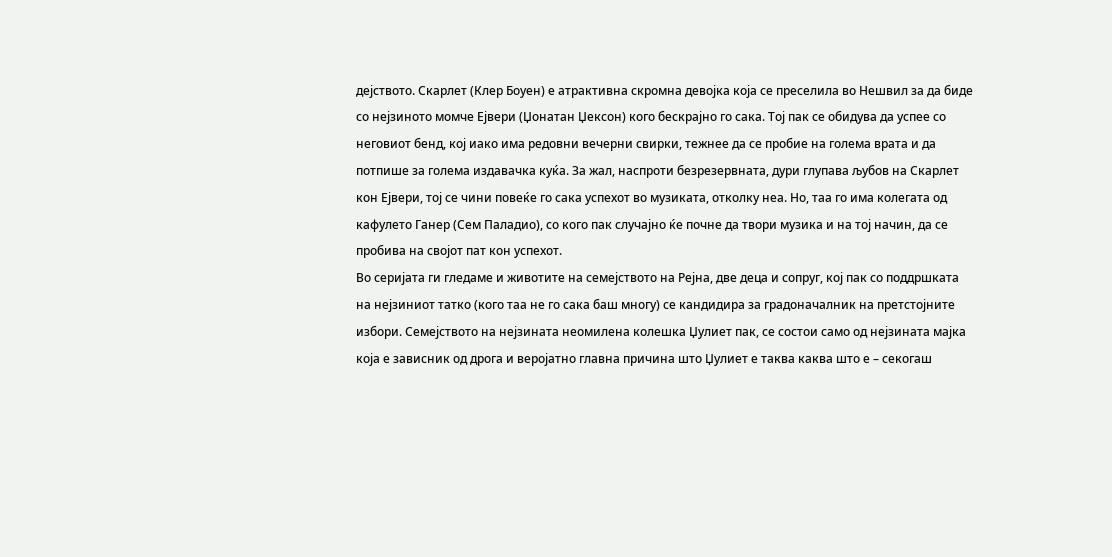дејството. Скарлет (Клер Боуен) е атрактивна скромна девојка која се преселила во Нешвил за да биде со нејзиното момче Ејвери (Џонатан Џексон) кого бескрајно го сака. Тој пак се обидува да успее со неговиот бенд, кој иако има редовни вечерни свирки, тежнее да се пробие на голема врата и да потпише за голема издавачка куќа. За жал, наспроти безрезервната, дури глупава љубов на Скарлет кон Ејвери, тој се чини повеќе го сака успехот во музиката, отколку неа. Но, таа го има колегата од кафулето Ганер (Сем Паладио), со кого пак случајно ќе почне да твори музика и на тој начин, да се пробива на својот пат кон успехот.
Во серијата ги гледаме и животите на семејството на Рејна, две деца и сопруг, кој пак со поддршката на нејзиниот татко (кого таа не го сака баш многу) се кандидира за градоначалник на претстојните избори. Семејството на нејзината неомилена колешка Џулиет пак, се состои само од нејзината мајка која е зависник од дрога и веројатно главна причина што Џулиет е таква каква што е – секогаш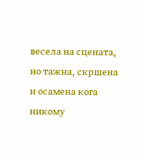весела на сцената, но тажна, скршена и осамена кога никому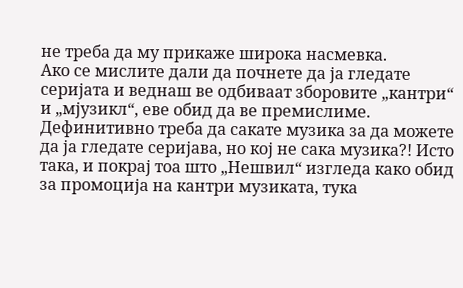не треба да му прикаже широка насмевка.
Ако се мислите дали да почнете да ја гледате серијата и веднаш ве одбиваат зборовите „кантри“ и „мјузикл“, еве обид да ве премислиме. Дефинитивно треба да сакате музика за да можете да ја гледате серијава, но кој не сака музика?! Исто така, и покрај тоа што „Нешвил“ изгледа како обид за промоција на кантри музиката, тука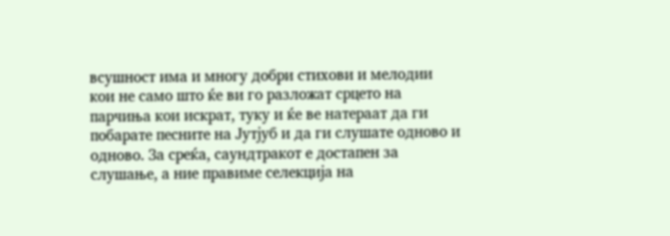всушност има и многу добри стихови и мелодии кои не само што ќе ви го разложат срцето на парчиња кои искрат, туку и ќе ве натераат да ги побарате песните на Јутјуб и да ги слушате одново и одново. За среќа, саундтракот е достапен за слушање, а ние правиме селекција на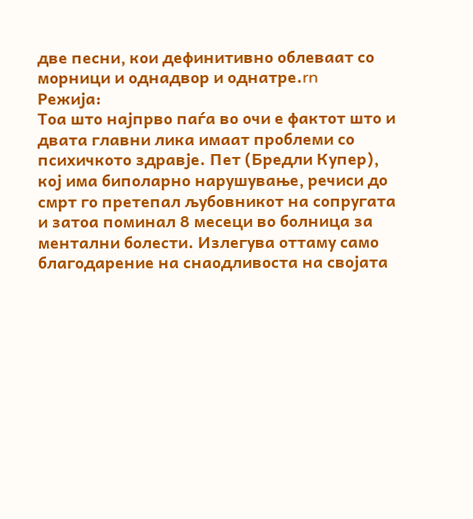две песни, кои дефинитивно облеваат со морници и однадвор и однатре.rn
Режија:
Тоа што најпрво паѓа во очи е фактот што и двата главни лика имаат проблеми со психичкото здравје. Пет (Бредли Купер), кој има биполарно нарушување, речиси до смрт го претепал љубовникот на сопругата и затоа поминал 8 месеци во болница за ментални болести. Излегува оттаму само благодарение на снаодливоста на својата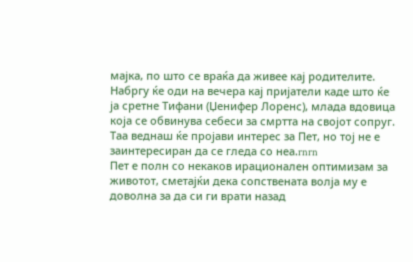мајка, по што се враќа да живее кај родителите. Набргу ќе оди на вечера кај пријатели каде што ќе ја сретне Тифани (Џенифер Лоренс), млада вдовица која се обвинува себеси за смртта на својот сопруг. Таа веднаш ќе пројави интерес за Пет, но тој не е заинтересиран да се гледа со неа.rnrn
Пет е полн со некаков ирационален оптимизам за животот, сметајќи дека сопствената волја му е доволна за да си ги врати назад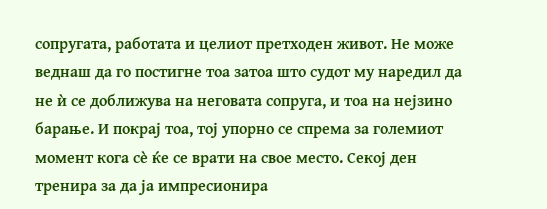сопругата, работата и целиот претходен живот. Не може веднаш да го постигне тоа затоа што судот му наредил да не ѝ се доближува на неговата сопруга, и тоа на нејзино барање. И покрај тоа, тој упорно се спрема за големиот момент кога сè ќе се врати на свое место. Секој ден тренира за да ја импресионира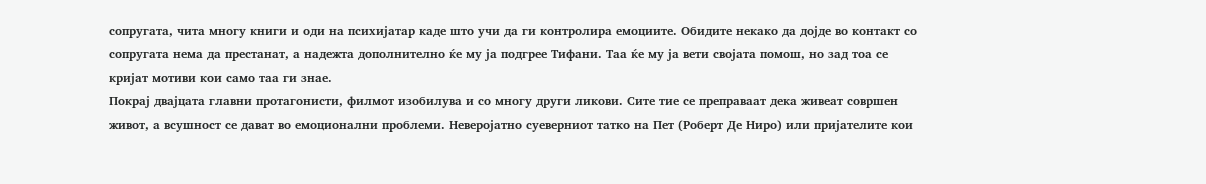сопругата, чита многу книги и оди на психијатар каде што учи да ги контролира емоциите. Обидите некако да дојде во контакт со сопругата нема да престанат, а надежта дополнително ќе му ја подгрее Тифани. Таа ќе му ја вети својата помош, но зад тоа се кријат мотиви кои само таа ги знае.
Покрај двајцата главни протагонисти, филмот изобилува и со многу други ликови. Сите тие се преправаат дека живеат совршен живот, а всушност се дават во емоционални проблеми. Неверојатно суеверниот татко на Пет (Роберт Де Ниро) или пријателите кои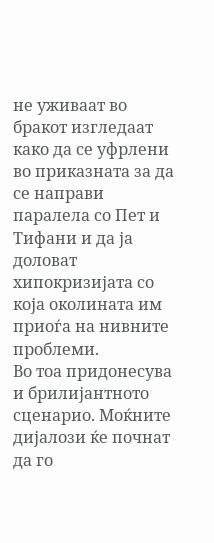не уживаат во бракот изгледаат како да се уфрлени во приказната за да се направи паралела со Пет и Тифани и да ја доловат хипокризијата со која околината им приоѓа на нивните проблеми.
Во тоа придонесува и брилијантното сценарио. Моќните дијалози ќе почнат да го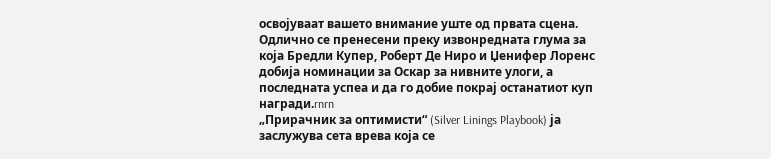освојуваат вашето внимание уште од првата сцена. Одлично се пренесени преку извонредната глума за која Бредли Купер, Роберт Де Ниро и Џенифер Лоренс добија номинации за Оскар за нивните улоги, а последната успеа и да го добие покрај останатиот куп награди.rnrn
„Прирачник за оптимисти“ (Silver Linings Playbook) ја заслужува сета врева која се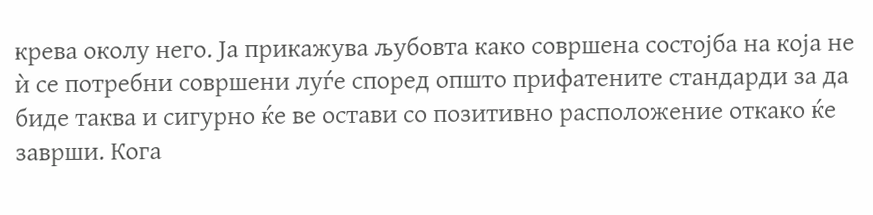крева околу него. Ја прикажува љубовта како совршена состојба на која не ѝ се потребни совршени луѓе според општо прифатените стандарди за да биде таква и сигурно ќе ве остави со позитивно расположение откако ќе заврши. Кога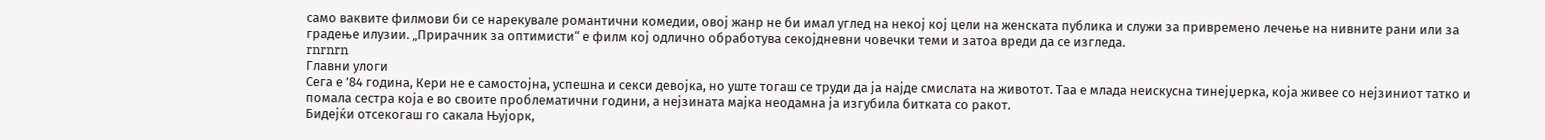само ваквите филмови би се нарекувале романтични комедии, овој жанр не би имал углед на некој кој цели на женската публика и служи за привремено лечење на нивните рани или за градење илузии. „Прирачник за оптимисти“ е филм кој одлично обработува секојдневни човечки теми и затоа вреди да се изгледа.
rnrnrn
Главни улоги
Сега е ’84 година, Кери не е самостојна, успешна и секси девојка, но уште тогаш се труди да ја најде смислата на животот. Таа е млада неискусна тинејџерка, која живее со нејзиниот татко и помала сестра која е во своите проблематични години, а нејзината мајка неодамна ја изгубила битката со ракот.
Бидејќи отсекогаш го сакала Њујорк,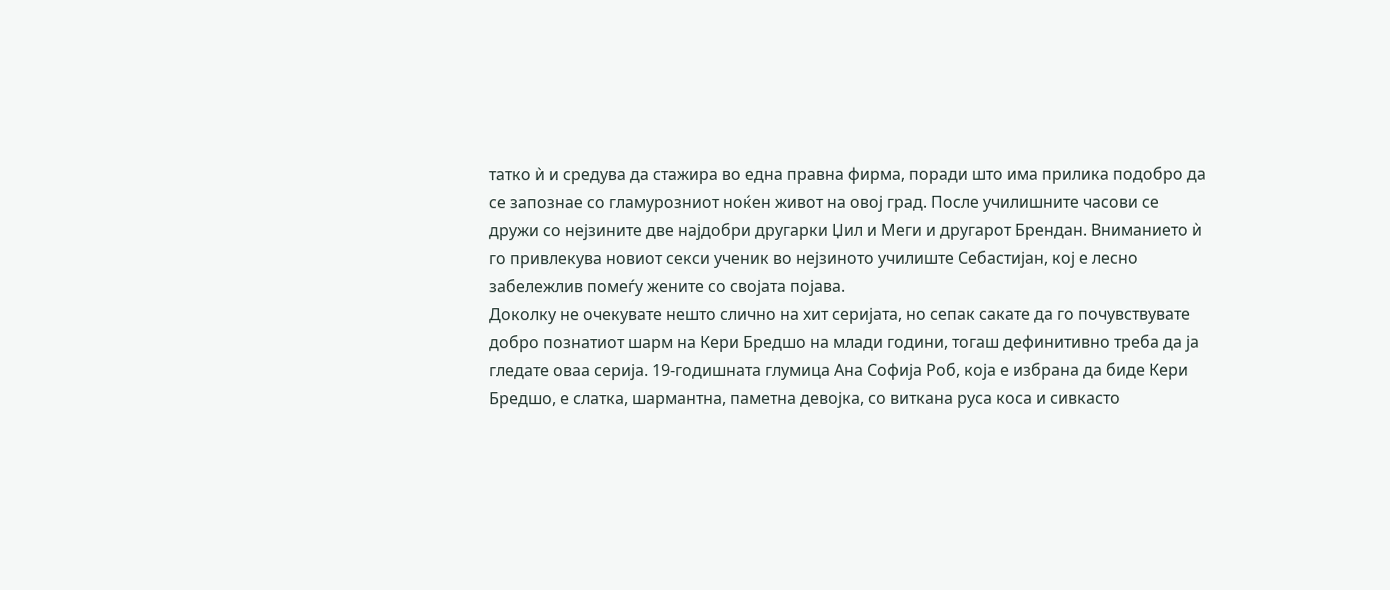татко ѝ и средува да стажира во една правна фирма, поради што има прилика подобро да се запознае со гламурозниот ноќен живот на овој град. После училишните часови се дружи со нејзините две најдобри другарки Џил и Меги и другарот Брендан. Вниманието ѝ го привлекува новиот секси ученик во нејзиното училиште Себастијан, кој е лесно забележлив помеѓу жените со својата појава.
Доколку не очекувате нешто слично на хит серијата, но сепак сакате да го почувствувате добро познатиот шарм на Кери Бредшо на млади години, тогаш дефинитивно треба да ја гледате оваа серија. 19-годишната глумица Ана Софија Роб, која е избрана да биде Кери Бредшо, е слатка, шармантна, паметна девојка, со виткана руса коса и сивкасто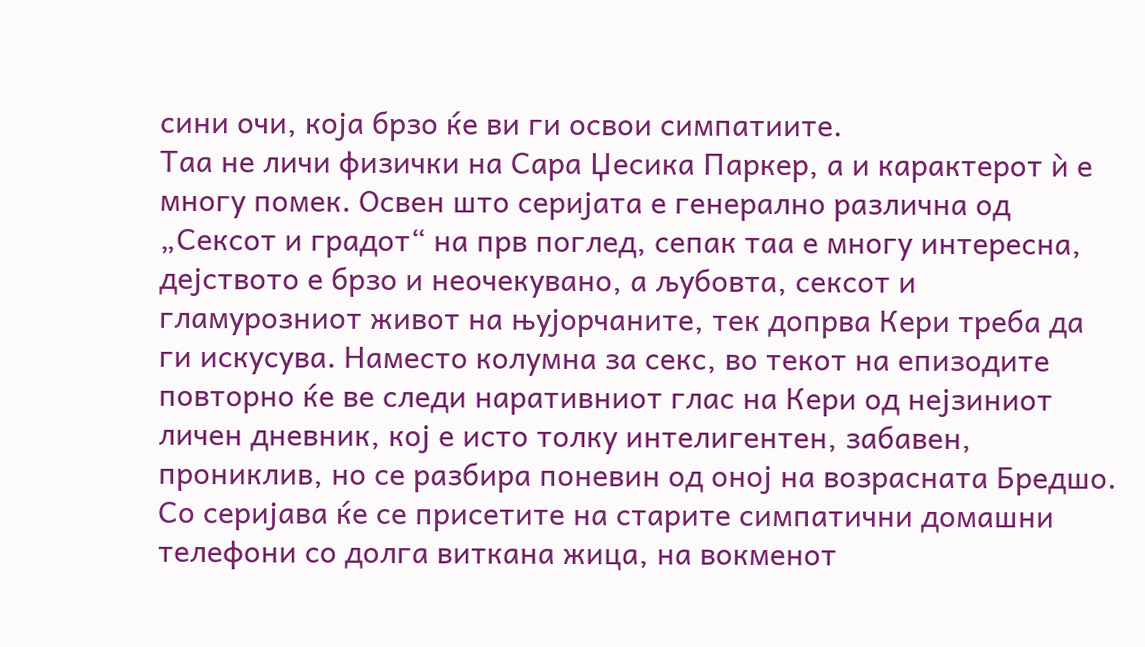сини очи, која брзо ќе ви ги освои симпатиите.
Таа не личи физички на Сара Џесика Паркер, а и карактерот ѝ е многу помек. Освен што серијата е генерално различна од „Сексот и градот“ на прв поглед, сепак таа е многу интересна, дејството е брзо и неочекувано, а љубовта, сексот и гламурозниот живот на њујорчаните, тек допрва Кери треба да ги искусува. Наместо колумна за секс, во текот на епизодите повторно ќе ве следи наративниот глас на Кери од нејзиниот личен дневник, кој е исто толку интелигентен, забавен, прониклив, но се разбира поневин од оној на возрасната Бредшо.
Со серијава ќе се присетите на старите симпатични домашни телефони со долга виткана жица, на вокменот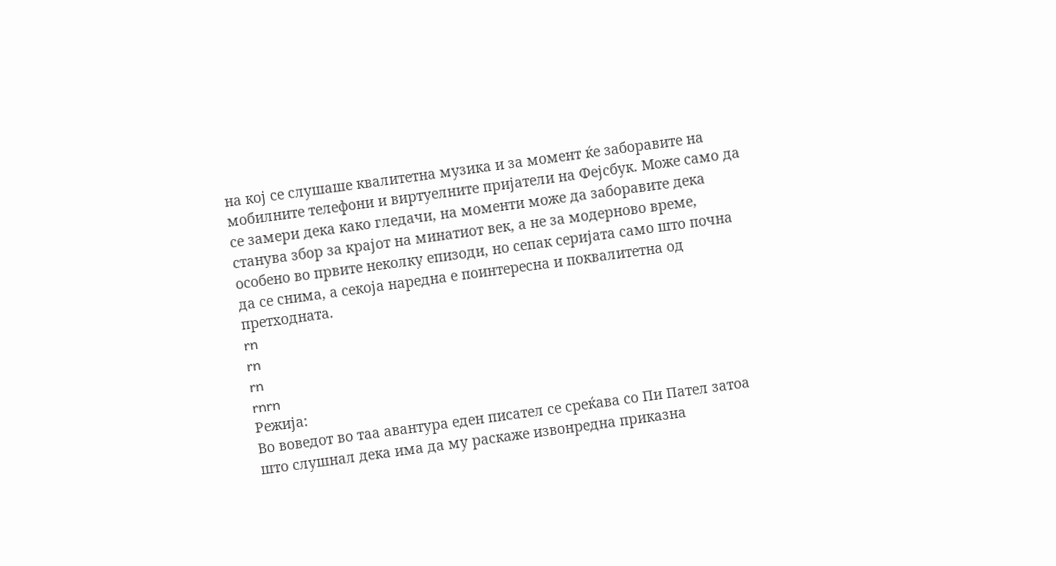на кој се слушаше квалитетна музика и за момент ќе заборавите на мобилните телефони и виртуелните пријатели на Фејсбук. Може само да се замери дека како гледачи, на моменти може да заборавите дека станува збор за крајот на минатиот век, а не за модерново време, особено во првите неколку епизоди, но сепак серијата само што почна да се снима, а секоја наредна е поинтересна и поквалитетна од претходната.
rn
rn
rn
rnrn
Режија:
Во воведот во таа авантура еден писател се среќава со Пи Пател затоа што слушнал дека има да му раскаже извонредна приказна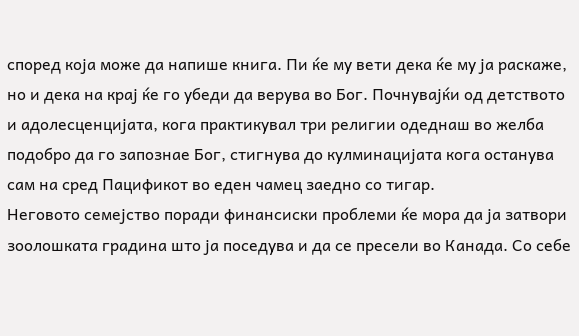според која може да напише книга. Пи ќе му вети дека ќе му ја раскаже, но и дека на крај ќе го убеди да верува во Бог. Почнувајќи од детството и адолесценцијата, кога практикувал три религии одеднаш во желба подобро да го запознае Бог, стигнува до кулминацијата кога останува сам на сред Пацификот во еден чамец заедно со тигар.
Неговото семејство поради финансиски проблеми ќе мора да ја затвори зоолошката градина што ја поседува и да се пресели во Канада. Со себе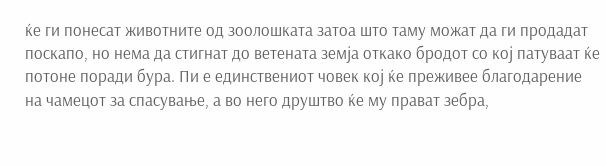ќе ги понесат животните од зоолошката затоа што таму можат да ги продадат поскапо, но нема да стигнат до ветената земја откако бродот со кој патуваат ќе потоне поради бура. Пи е единствениот човек кој ќе преживее благодарение на чамецот за спасување, а во него друштво ќе му прават зебра,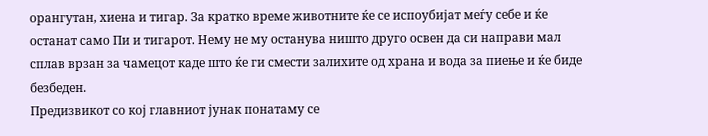орангутан, хиена и тигар. За кратко време животните ќе се испоубијат меѓу себе и ќе останат само Пи и тигарот. Нему не му останува ништо друго освен да си направи мал сплав врзан за чамецот каде што ќе ги смести залихите од храна и вода за пиење и ќе биде безбеден.
Предизвикот со кој главниот јунак понатаму се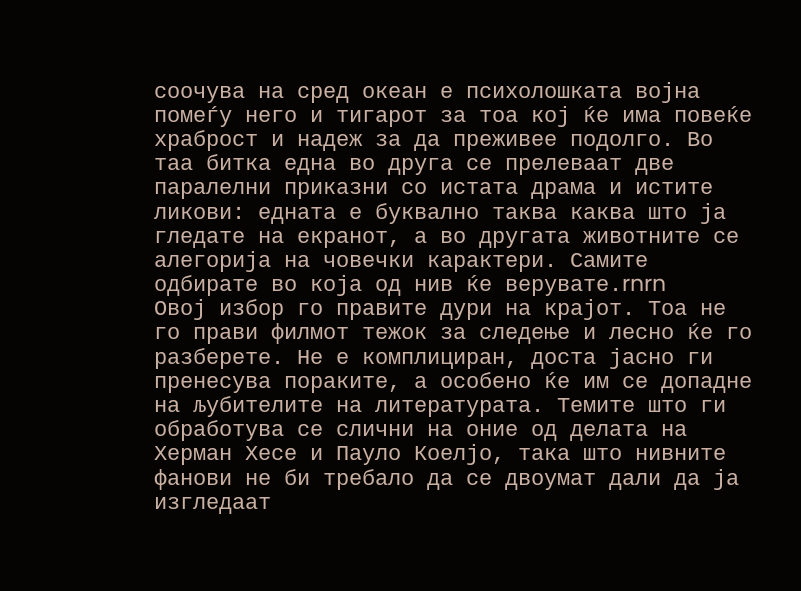соочува на сред океан е психолошката војна помеѓу него и тигарот за тоа кој ќе има повеќе храброст и надеж за да преживее подолго. Во таа битка една во друга се прелеваат две паралелни приказни со истата драма и истите ликови: едната е буквално таква каква што ја гледате на екранот, а во другата животните се алегорија на човечки карактери. Самите одбирате во која од нив ќе верувате.rnrn
Овој избор го правите дури на крајот. Тоа не го прави филмот тежок за следење и лесно ќе го разберете. Не е комплициран, доста јасно ги пренесува пораките, а особено ќе им се допадне на љубителите на литературата. Темите што ги обработува се слични на оние од делата на Херман Хесе и Пауло Коелјо, така што нивните фанови не би требало да се двоумат дали да ја изгледаат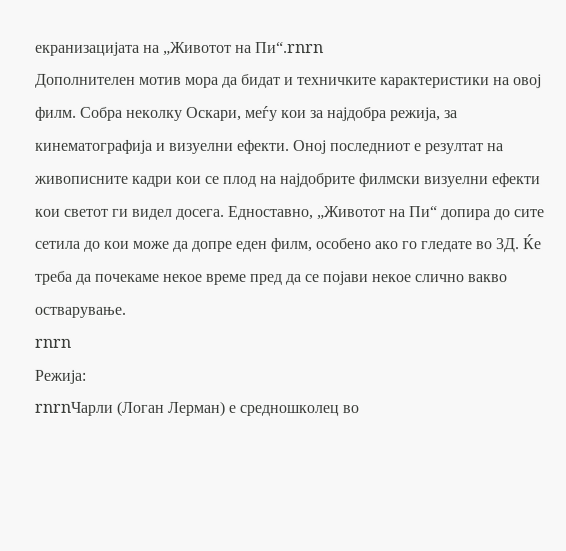екранизацијата на „Животот на Пи“.rnrn
Дополнителен мотив мора да бидат и техничките карактеристики на овој филм. Собра неколку Оскари, меѓу кои за најдобра режија, за кинематографија и визуелни ефекти. Оној последниот е резултат на живописните кадри кои се плод на најдобрите филмски визуелни ефекти кои светот ги видел досега. Едноставно, „Животот на Пи“ допира до сите сетила до кои може да допре еден филм, особено ако го гледате во 3Д. Ќе треба да почекаме некое време пред да се појави некое слично вакво остварување.
rnrn
Режија:
rnrnЧарли (Логан Лерман) е средношколец во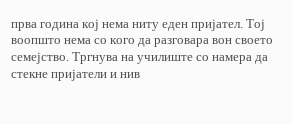прва година кој нема ниту еден пријател. Тој воопшто нема со кого да разговара вон своето семејство. Тргнува на училиште со намера да стекне пријатели и нив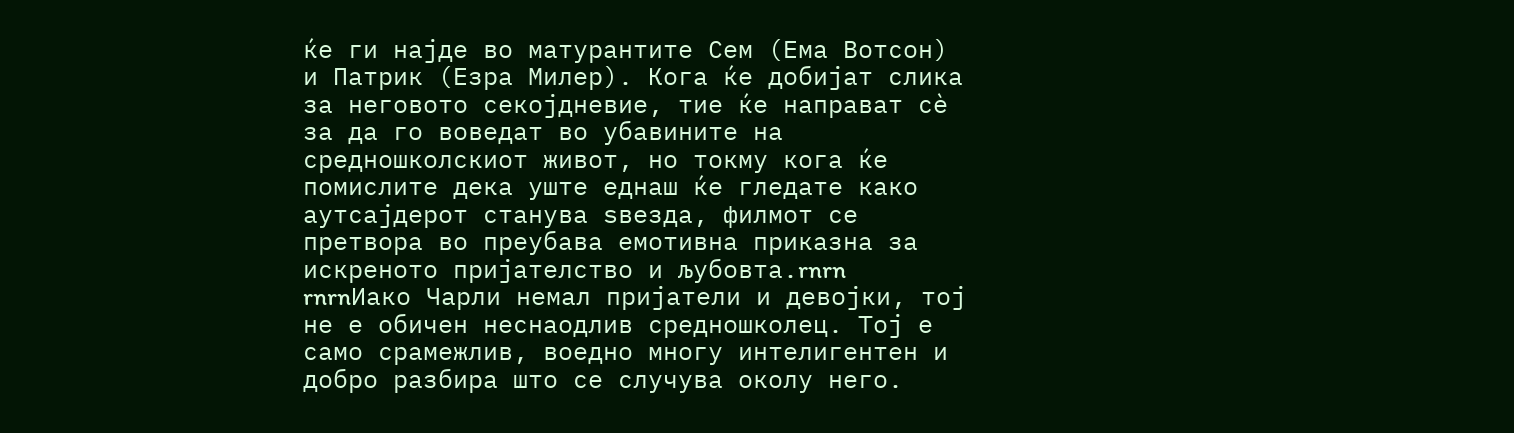ќе ги најде во матурантите Сем (Ема Вотсон) и Патрик (Езра Милер). Кога ќе добијат слика за неговото секојдневие, тие ќе направат сè за да го воведат во убавините на средношколскиот живот, но токму кога ќе помислите дека уште еднаш ќе гледате како аутсајдерот станува ѕвезда, филмот се претвора во преубава емотивна приказна за искреното пријателство и љубовта.rnrn
rnrnИако Чарли немал пријатели и девојки, тој не е обичен неснаодлив средношколец. Тој е само срамежлив, воедно многу интелигентен и добро разбира што се случува околу него.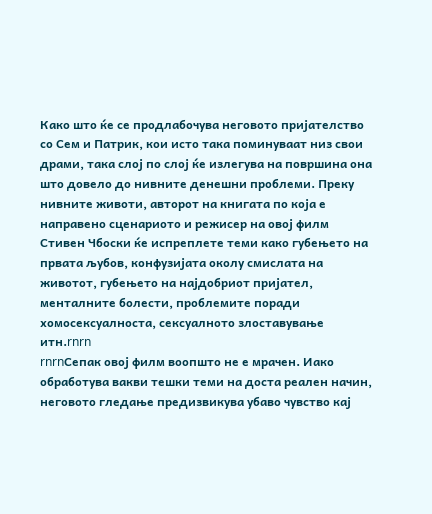Како што ќе се продлабочува неговото пријателство со Сем и Патрик, кои исто така поминуваат низ свои драми, така слој по слој ќе излегува на површина она што довело до нивните денешни проблеми. Преку нивните животи, авторот на книгата по која е направено сценариото и режисер на овој филм Стивен Чбоски ќе испреплете теми како губењето на првата љубов, конфузијата околу смислата на животот, губењето на најдобриот пријател, менталните болести, проблемите поради хомосексуалноста, сексуалното злоставување итн.rnrn
rnrnСепак овој филм воопшто не е мрачен. Иако обработува вакви тешки теми на доста реален начин, неговото гледање предизвикува убаво чувство кај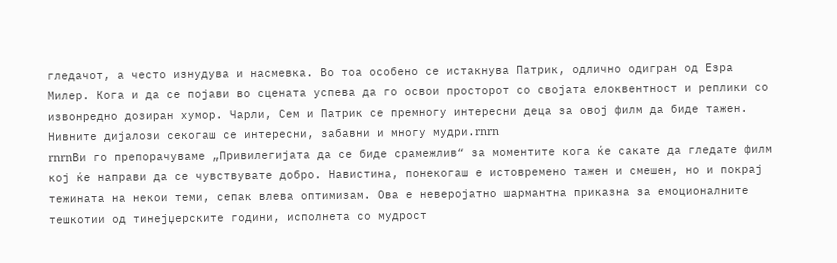гледачот, а често изнудува и насмевка. Во тоа особено се истакнува Патрик, одлично одигран од Езра Милер. Кога и да се појави во сцената успева да го освои просторот со својата елоквентност и реплики со извонредно дозиран хумор. Чарли, Сем и Патрик се премногу интересни деца за овој филм да биде тажен. Нивните дијалози секогаш се интересни, забавни и многу мудри.rnrn
rnrnВи го препорачуваме „Привилегијата да се биде срамежлив“ за моментите кога ќе сакате да гледате филм кој ќе направи да се чувствувате добро. Навистина, понекогаш е истовремено тажен и смешен, но и покрај тежината на некои теми, сепак влева оптимизам. Ова е неверојатно шармантна приказна за емоционалните тешкотии од тинејџерските години, исполнета со мудрост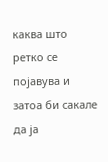каква што ретко се појавува и затоа би сакале да ја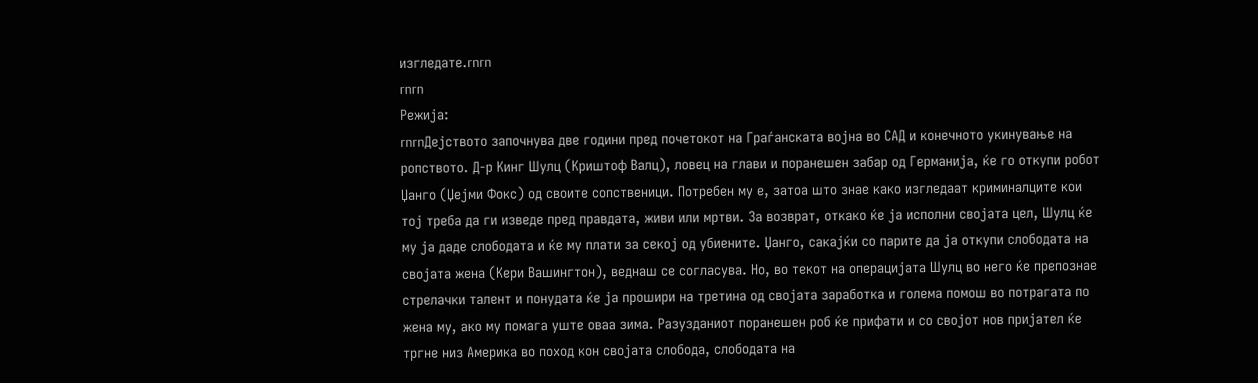изгледате.rnrn
rnrn
Режија:
rnrnДејството започнува две години пред почетокот на Граѓанската војна во САД и конечното укинување на ропството. Д-р Кинг Шулц (Криштоф Валц), ловец на глави и поранешен забар од Германија, ќе го откупи робот Џанго (Џејми Фокс) од своите сопственици. Потребен му е, затоа што знае како изгледаат криминалците кои тој треба да ги изведе пред правдата, живи или мртви. За возврат, откако ќе ја исполни својата цел, Шулц ќе му ја даде слободата и ќе му плати за секој од убиените. Џанго, сакајќи со парите да ја откупи слободата на својата жена (Кери Вашингтон), веднаш се согласува. Но, во текот на операцијата Шулц во него ќе препознае стрелачки талент и понудата ќе ја прошири на третина од својата заработка и голема помош во потрагата по жена му, ако му помага уште оваа зима. Разузданиот поранешен роб ќе прифати и со својот нов пријател ќе тргне низ Америка во поход кон својата слобода, слободата на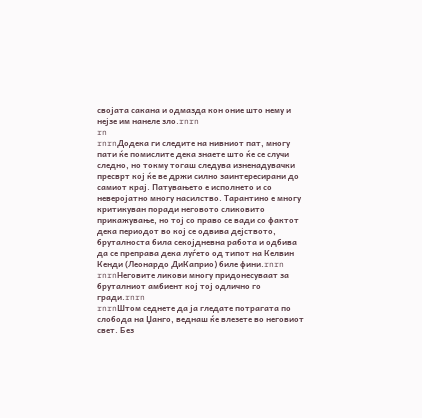својата сакана и одмазда кон оние што нему и нејзе им нанеле зло.rnrn
rn
rnrnДодека ги следите на нивниот пат, многу пати ќе помислите дека знаете што ќе се случи следно, но токму тогаш следува изненадувачки пресврт кој ќе ве држи силно заинтересирани до самиот крај. Патувањето е исполнето и со неверојатно многу насилство. Тарантино е многу критикуван поради неговото сликовито прикажување, но тој со право се вади со фактот дека периодот во кој се одвива дејството, бруталноста била секојдневна работа и одбива да се преправа дека луѓето од типот на Келвин Кенди (Леонардо ДиКаприо) биле фини.rnrn
rnrnНеговите ликови многу придонесуваат за бруталниот амбиент кој тој одлично го гради.rnrn
rnrnШтом седнете да ја гледате потрагата по слобода на Џанго, веднаш ќе влезете во неговиот свет. Без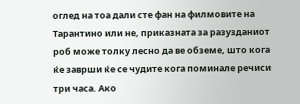оглед на тоа дали сте фан на филмовите на Тарантино или не, приказната за разузданиот роб може толку лесно да ве обземе, што кога ќе заврши ќе се чудите кога поминале речиси три часа. Ако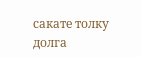сакате толку долга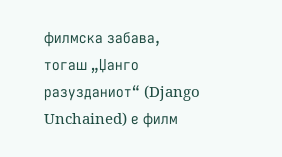филмска забава, тогаш „Џанго разузданиот“ (Django Unchained) е филм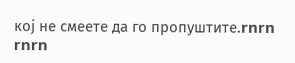кој не смеете да го пропуштите.rnrn
rnrn